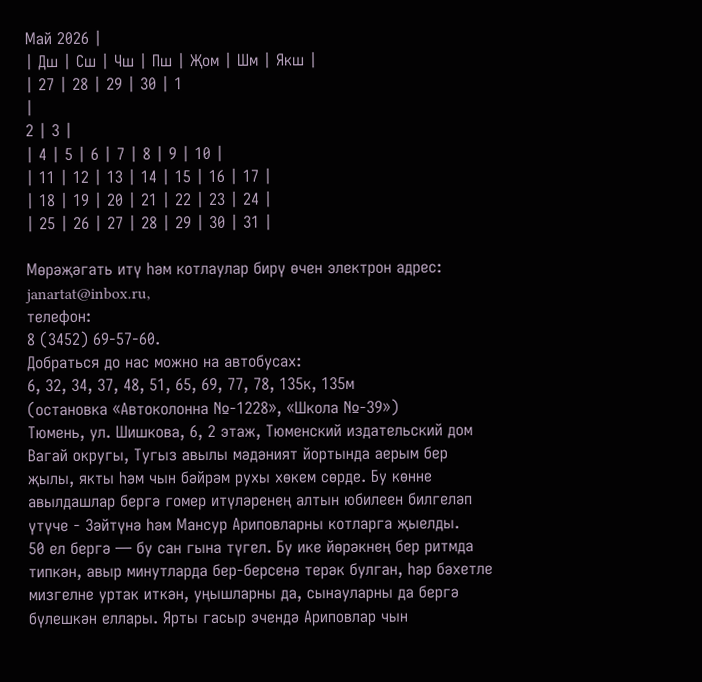Май 2026 |
| Дш | Сш | Чш | Пш | Җом | Шм | Якш |
| 27 | 28 | 29 | 30 | 1
|
2 | 3 |
| 4 | 5 | 6 | 7 | 8 | 9 | 10 |
| 11 | 12 | 13 | 14 | 15 | 16 | 17 |
| 18 | 19 | 20 | 21 | 22 | 23 | 24 |
| 25 | 26 | 27 | 28 | 29 | 30 | 31 |

Мөрәҗәгать итү һәм котлаулар бирү өчен электрон адрес:
janartat@inbox.ru,
телефон:
8 (3452) 69-57-60.
Добраться до нас можно на автобусах:
6, 32, 34, 37, 48, 51, 65, 69, 77, 78, 135к, 135м
(остановка «Автоколонна №-1228», «Школа №-39»)
Тюмень, ул. Шишкова, 6, 2 этаж, Тюменский издательский дом
Вагай округы, Тугыз авылы мәдәният йортында аерым бер җылы, якты һәм чын бәйрәм рухы хөкем сөрде. Бу көнне авылдашлар бергә гомер итүләренең алтын юбилеен билгеләп үтүче - Зәйтүнә һәм Мансур Ариповларны котларга җыелды.
50 ел бергә — бу сан гына түгел. Бу ике йөрәкнең бер ритмда типкән, авыр минутларда бер-берсенә терәк булган, һәр бәхетле мизгелне уртак иткән, уңышларны да, сынауларны да бергә бүлешкән еллары. Ярты гасыр эчендә Ариповлар чын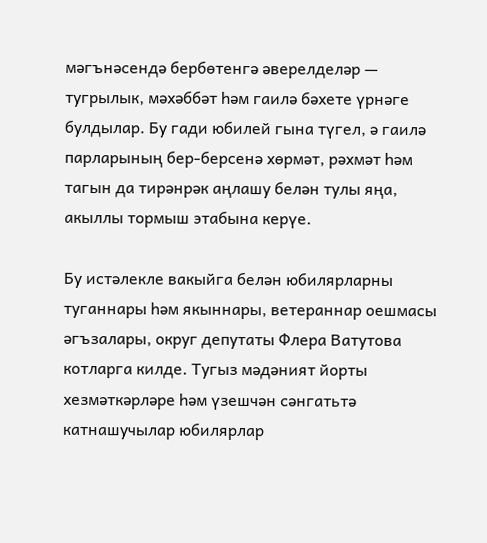мәгънәсендә бербөтенгә әверелделәр — тугрылык, мәхәббәт һәм гаилә бәхете үрнәге булдылар. Бу гади юбилей гына түгел, ә гаилә парларының бер-берсенә хөрмәт, рәхмәт һәм тагын да тирәнрәк аңлашу белән тулы яңа, акыллы тормыш этабына керүе.

Бу истәлекле вакыйга белән юбилярларны туганнары һәм якыннары, ветераннар оешмасы әгъзалары, округ депутаты Флера Ватутова котларга килде. Тугыз мәдәният йорты хезмәткәрләре һәм үзешчән сәнгатьтә катнашучылар юбилярлар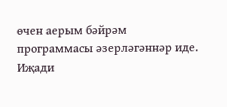өчен аерым бәйрәм программасы әзерләгәннәр иде. Иҗади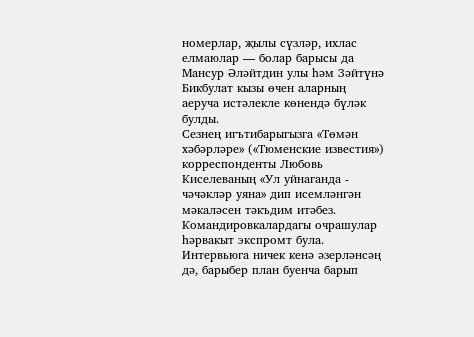номерлар, җылы сүзләр, ихлас елмаюлар — болар барысы да Мансур Әләйтдин улы һәм Зәйтүнә Бикбулат кызы өчен аларның аеруча истәлекле көнендә бүләк булды.
Сезнең игътибарыгызга «Төмән хәбәрләре» («Тюменские известия») корреспонденты Любовь Киселеваның «Ул уйнаганда - чәчәкләр уяна» дип исемләнгән мәкаләсен тәкъдим итәбез.
Командировкалардагы очрашулар һәрвакыт экспромт була. Интервьюга ничек кенә әзерләнсәң дә, барыбер план буенча барып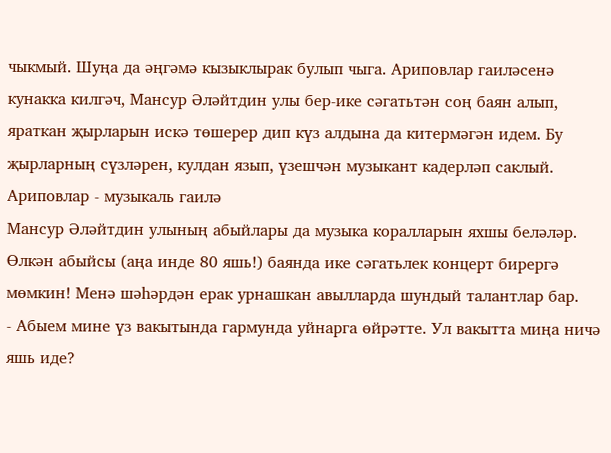чыкмый. Шуңа да әңгәмә кызыклырак булып чыга. Ариповлар гаиләсенә кунакка килгәч, Мансур Әләйтдин улы бер-ике сәгатьтән соң баян алып, яраткан җырларын искә төшерер дип күз алдына да китермәгән идем. Бу җырларның сүзләрен, кулдан язып, үзешчән музыкант кадерләп саклый.
Ариповлар - музыкаль гаилә
Мансур Әләйтдин улының абыйлары да музыка коралларын яхшы беләләр. Өлкән абыйсы (аңа инде 80 яшь!) баянда ике сәгатьлек концерт бирергә мөмкин! Менә шәһәрдән ерак урнашкан авылларда шундый талантлар бар.
- Абыем мине үз вакытында гармунда уйнарга өйрәтте. Ул вакытта миңа ничә яшь иде?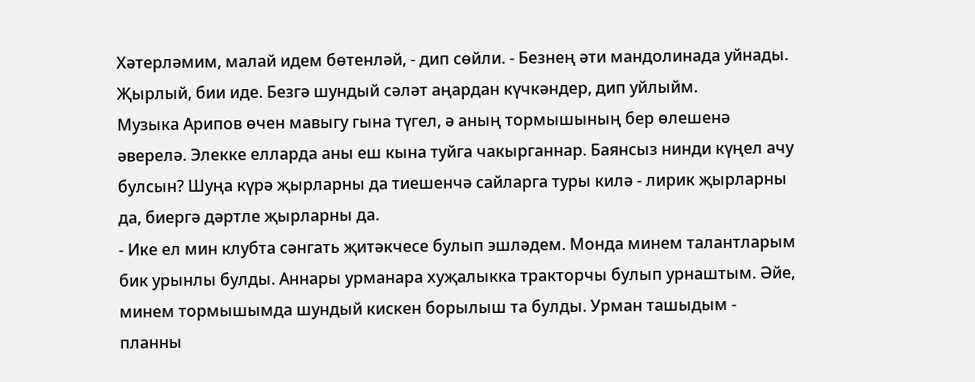Хәтерләмим, малай идем бөтенләй, - дип сөйли. - Безнең әти мандолинада уйнады. Җырлый, бии иде. Безгә шундый сәләт аңардан күчкәндер, дип уйлыйм.
Музыка Арипов өчен мавыгу гына түгел, ә аның тормышының бер өлешенә әверелә. Элекке елларда аны еш кына туйга чакырганнар. Баянсыз нинди күңел ачу булсын? Шуңа күрә җырларны да тиешенчә сайларга туры килә - лирик җырларны да, биергә дәртле җырларны да.
- Ике ел мин клубта сәнгать җитәкчесе булып эшләдем. Монда минем талантларым бик урынлы булды. Аннары урманара хуҗалыкка тракторчы булып урнаштым. Әйе, минем тормышымда шундый кискен борылыш та булды. Урман ташыдым - планны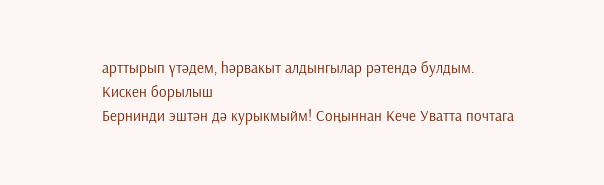арттырып үтәдем, һәрвакыт алдынгылар рәтендә булдым.
Кискен борылыш
Бернинди эштән дә курыкмыйм! Соңыннан Кече Уватта почтага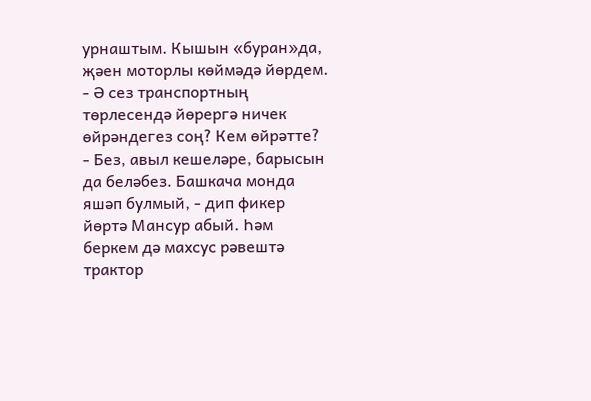урнаштым. Кышын «буран»да, җәен моторлы көймәдә йөрдем.
- Ә сез транспортның төрлесендә йөрергә ничек өйрәндегез соң? Кем өйрәтте?
- Без, авыл кешеләре, барысын да беләбез. Башкача монда яшәп булмый, - дип фикер йөртә Мансур абый. Һәм беркем дә махсус рәвештә трактор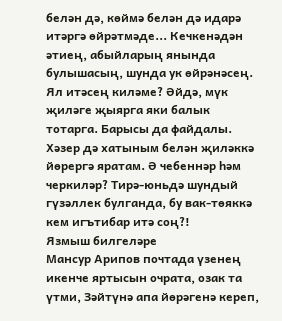белән дә, көймә белән дә идарә итәргә өйрәтмәде... Кечкенәдән әтиең, абыйларың янында булышасың, шунда ук өйрәнәсең. Ял итәсең киләме? Әйдә, мүк җиләге җыярга яки балык тотарга. Барысы да файдалы. Хәзер дә хатыным белән җиләккә йөрергә яратам. Ә чебеннәр һәм черкиләр? Тирә-юньдә шундый гүзәллек булганда, бу вак-төяккә кем игътибар итә соң?!
Язмыш билгеләре
Мансур Арипов почтада үзенең икенче яртысын очрата, озак та үтми, Зәйтүнә апа йөрәгенә кереп,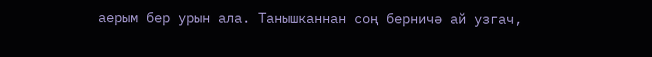аерым бер урын ала. Танышканнан соң берничә ай узгач,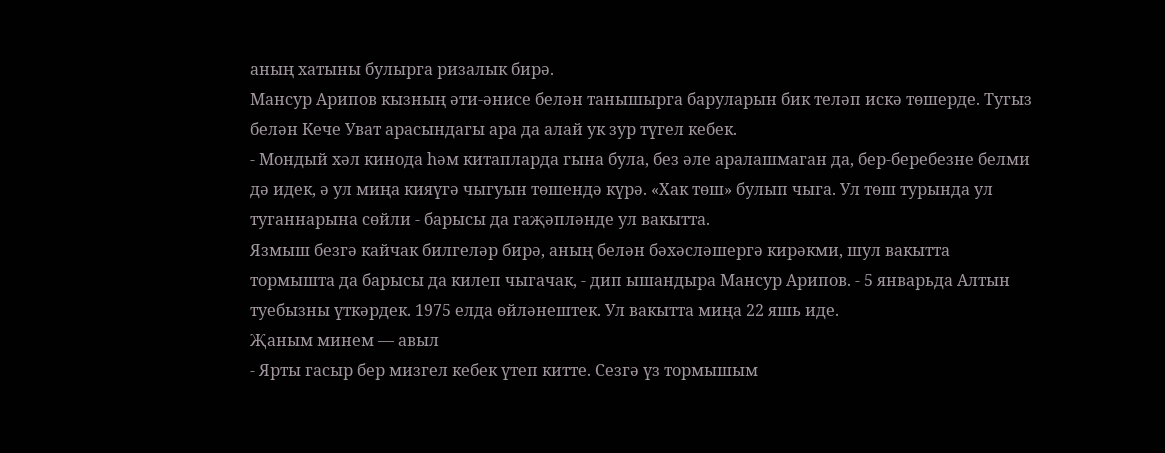аның хатыны булырга ризалык бирә.
Мансур Арипов кызның әти-әнисе белән танышырга баруларын бик теләп искә төшерде. Тугыз белән Кече Уват арасындагы ара да алай ук зур түгел кебек.
- Мондый хәл кинода һәм китапларда гына була, без әле аралашмаган да, бер-беребезне белми дә идек, ә ул миңа кияүгә чыгуын төшендә күрә. «Хак төш» булып чыга. Ул төш турында ул туганнарына сөйли - барысы да гаҗәпләнде ул вакытта.
Язмыш безгә кайчак билгеләр бирә, аның белән бәхәсләшергә кирәкми, шул вакытта тормышта да барысы да килеп чыгачак, - дип ышандыра Мансур Арипов. - 5 январьда Алтын туебызны үткәрдек. 1975 елда өйләнештек. Ул вакытта миңа 22 яшь иде.
Җаным минем — авыл
- Ярты гасыр бер мизгел кебек үтеп китте. Сезгә үз тормышым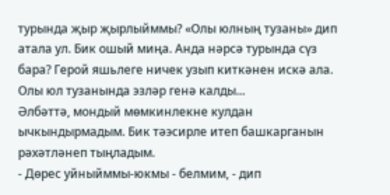турында җыр җырлыйммы? «Олы юлның тузаны» дип атала ул. Бик ошый миңа. Анда нәрсә турында сүз бара? Герой яшьлеге ничек узып киткәнен искә ала. Олы юл тузанында эзләр генә калды...
Әлбәттә, мондый мөмкинлекне кулдан ычкындырмадым. Бик тәэсирле итеп башкарганын рәхәтләнеп тыңладым.
- Дөрес уйныйммы-юкмы - белмим, - дип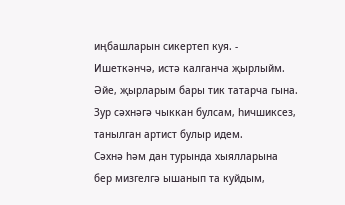иңбашларын сикертеп куя. - Ишеткәнчә, истә калганча җырлыйм. Әйе, җырларым бары тик татарча гына. Зур сәхнәгә чыккан булсам, һичшиксез, танылган артист булыр идем.
Сәхнә һәм дан турында хыялларына бер мизгелгә ышанып та куйдым,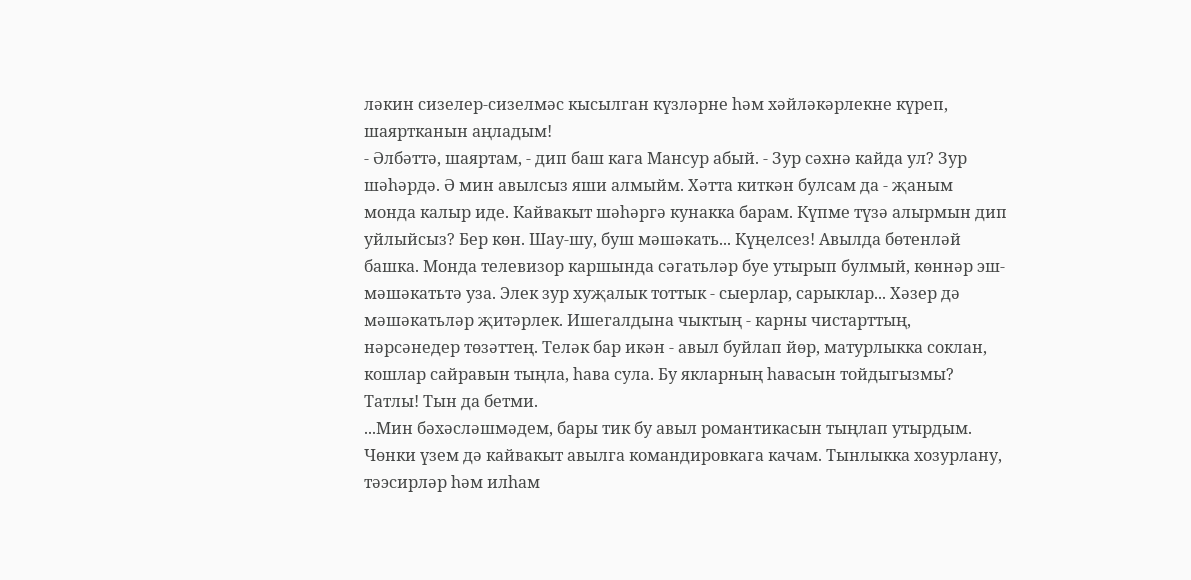ләкин сизелер-сизелмәс кысылган күзләрне һәм хәйләкәрлекне күреп, шаяртканын аңладым!
- Әлбәттә, шаяртам, - дип баш кага Мансур абый. - Зур сәхнә кайда ул? Зур шәһәрдә. Ә мин авылсыз яши алмыйм. Хәтта киткән булсам да - җаным монда калыр иде. Кайвакыт шәһәргә кунакка барам. Күпме түзә алырмын дип уйлыйсыз? Бер көн. Шау-шу, буш мәшәкать... Күңелсез! Авылда бөтенләй башка. Монда телевизор каршында сәгатьләр буе утырып булмый, көннәр эш-мәшәкатьтә уза. Элек зур хуҗалык тоттык - сыерлар, сарыклар... Хәзер дә мәшәкатьләр җитәрлек. Ишегалдына чыктың - карны чистарттың, нәрсәнедер төзәттең. Теләк бар икән - авыл буйлап йөр, матурлыкка соклан, кошлар сайравын тыңла, һава сула. Бу якларның һавасын тойдыгызмы? Татлы! Тын да бетми.
...Мин бәхәсләшмәдем, бары тик бу авыл романтикасын тыңлап утырдым. Чөнки үзем дә кайвакыт авылга командировкага качам. Тынлыкка хозурлану, тәэсирләр һәм илһам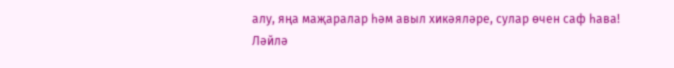алу, яңа маҗаралар һәм авыл хикәяләре, сулар өчен саф һава!
Ләйлә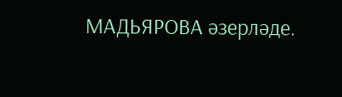МАДЬЯРОВА әзерләде.